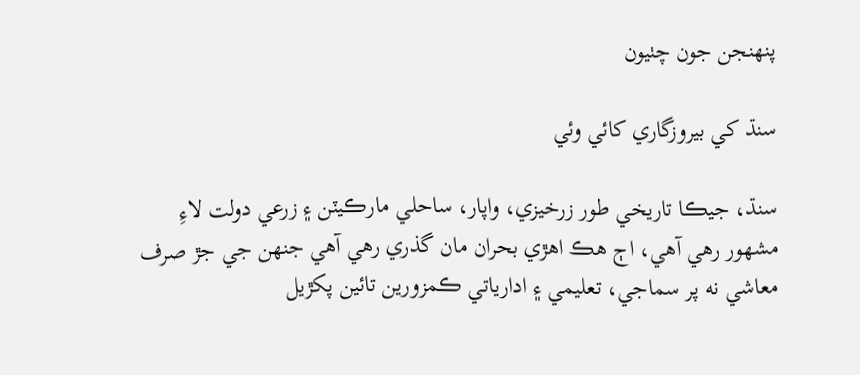پنهنجن جون چٺيون

سنڌ کي بيروزگاري کائي وئي

سنڌ، جيڪا تاريخي طور زرخيزي، واپار، ساحلي مارڪيٽن ۽ زرعي دولت لاءِ مشهور رهي آهي، اڄ هڪ اهڙي بحران مان گذري رهي آهي جنهن جي جڙ صرف معاشي نه پر سماجي، تعليمي ۽ ادارياتي ڪمزورين تائين پکڙيل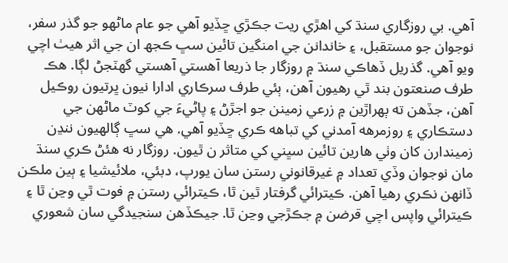آهي. بي روزگاري سنڌ کي اهڙي ريت جڪڙي ڇڏيو آهي جو عام ماڻهو جو گذر سفر، نوجوان جو مستقبل، ۽ خاندانن جي امنگين تائين سڀ ڪجھ ان جي اثر هيٺ اچي ويو آهي. گذريل ڏهاڪي سنڌ ۾ روزگار جا ذريعا آهستي آهستي گهٽجڻ لڳا. هڪ طرف صنعتون بند ٿي رهيون آهن، ٻئي طرف سرڪاري ادارا نيون ڀرتيون روڪيل آهن، جڏهن ته ٻهراڙين ۾ زرعي زمينن جو اجڙڻ ۽ پاڻيءَ جي کوٽ ماڻهن جي دستڪاري ۽ روزمرهه آمدني کي تباهه ڪري ڇڏيو آهي. هي سڀ ڳالهيون ننڍن زميندارن کان وٺي هارين تائين سڀني کي متاثر ن ٿيون. روزگار نه هئڻ ڪري سنڌ مان نوجوان وڏي تعداد ۾ غيرقانوني رستن سان يورپ، دبئي، ملائيشيا ۽ ٻين ملڪن ڏانهن نڪري رهيا آهن. ڪيترائي گرفتار ٿين ٿا، ڪيترائي رستن ۾ فوت ٿي وڃن ٿا ۽ ڪيترائي واپس اچي قرضن ۾ جڪڙجي وڃن ٿا. جيڪڏهن سنجيدگي سان شعوري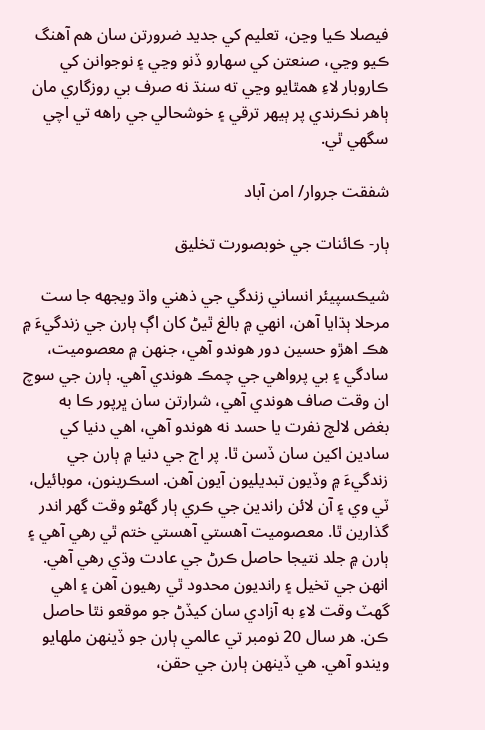فيصلا ڪيا وڃن، تعليم کي جديد ضرورتن سان هم آهنگ ڪيو وڃي، صنعتن کي سهارو ڏنو وڃي ۽ نوجوانن کي ڪاروبار لاءِ همٿايو وڃي ته سنڌ نه صرف بي روزگاري مان ٻاهر نڪرندي پر ٻيهر ترقي ۽ خوشحالي جي راهه تي اچي سگهي ٿي.

شفقت جروار/ امن آباد

ٻار- ڪائنات جي خوبصورت تخليق

شيڪسپيئر انساني زندگي جي ذھني واڌ ويجهه جا ست مرحلا ٻڌايا آهن، انھي ۾ بالغ ٿيڻ کان اڳ ٻارن جي زندگيءَ ۾ هڪ اهڙو حسين دور هوندو آهي، جنهن ۾ معصوميت، سادگي ۽ بي پرواهي جي چمڪ هوندي آهي. ٻارن جي سوچ ان وقت صاف هوندي آهي، شرارتن سان ڀرپور ڪا به بغض لالچ نفرت يا حسد نه هوندو آهي، اهي دنيا کي سادين اکين سان ڏسن ٿا. پر اڄ جي دنيا ۾ ٻارن جي زندگيءَ ۾ وڏيون تبديليون آيون آهن. اسڪرينون، موبائيل، ٽي وي ۽ آن لائن راندين جي ڪري ٻار گهڻو وقت گهر اندر گذارين ٿا. معصوميت آهستي آهستي ختم ٿي رهي آهي ۽ ٻارن ۾ جلد نتيجا حاصل ڪرڻ جي عادت وڌي رهي آهي. انهن جي تخيل ۽ رانديون محدود ٿي رهيون آهن ۽ اهي گهٽ وقت لاءِ به آزادي سان کيڏڻ جو موقعو نٿا حاصل ڪن. هر سال 20 نومبر تي عالمي ٻارن جو ڏينهن ملهايو ويندو آهي. هي ڏينهن ٻارن جي حقن،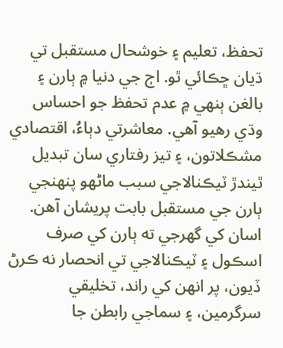تحفظ، تعليم ۽ خوشحال مستقبل تي ڌيان ڇڪائي ٿو. اڄ جي دنيا ۾ ٻارن ۽ بالغن ٻنهي ۾ عدم تحفظ جو احساس وڌي رهيو آهي. معاشرتي دٻاءُ، اقتصادي مشڪلاتون، ۽ تيز رفتاري سان تبديل ٿيندڙ ٽيڪنالاجي سبب ماڻهو پنهنجي ٻارن جي مستقبل بابت پريشان آهن. اسان کي گهرجي ته ٻارن کي صرف اسڪول ۽ ٽيڪنالاجي تي انحصار نه ڪرڻ ڏيون، پر انهن کي راند، تخليقي سرگرمين، ۽ سماجي رابطن جا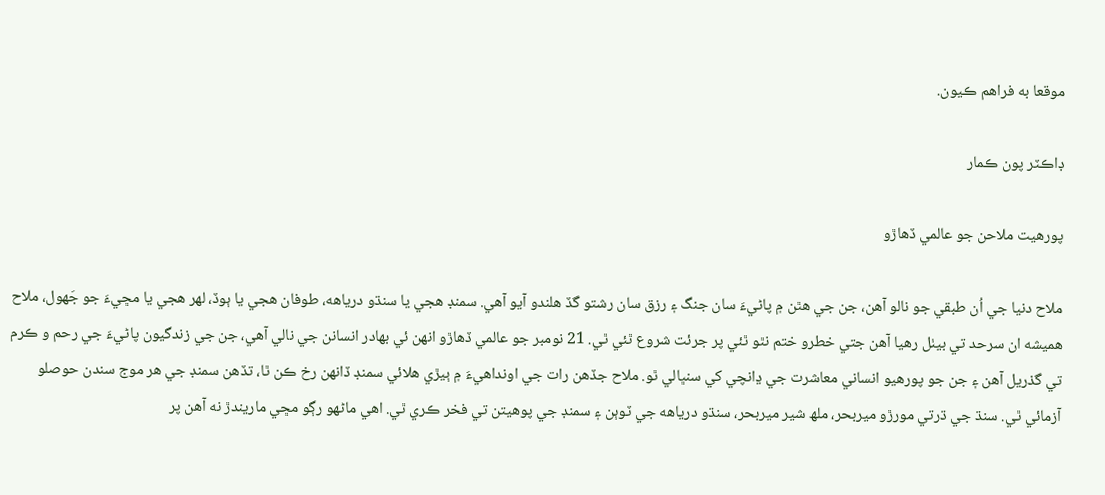موقعا به فراهم ڪيون.

ڊاڪٽر پون ڪمار

پورهيت ملاحن جو عالمي ڏهاڙو

ملاح دنيا جي اُن طبقي جو نالو آهن، جن جي هٿن ۾ پاڻيءَ سان جنگ ۽ رزق سان رشتو گڏ ھلندو آيو آهي. سمنڊ هجي يا سنڌو درياهه، طوفان هجي يا ٻوڏ، لهر هجي يا مڇيءَ جو جَھول، ملاح هميشه ان سرحد تي بيٺل رهيا آهن جتي خطرو ختم نٿو ٿئي پر جرئت شروع ٿئي ٿي. 21 نومبر جو عالمي ڏهاڙو انهن ئي بهادر انسانن جي نالي آهي، جن جي زندگيون پاڻيءَ جي رحم و ڪرم تي گذريل آهن ۽ جن جو پورهيو انساني معاشرت جي ڍانچي کي سنڀالي ٿو. ملاح جڏهن رات جي اونداهيءَ ۾ ٻيڙي هلائي سمنڊ ڏانهن رخ ڪن ٿا، تڏهن سمنڊ جي هر موج سندن حوصلو آزمائي ٿي. سنڌ جي ڌرتي مورڙو ميربحر، ملھ شير ميربحر، سنڌو درياهه جي ٽوٻن ۽ سمنڊ جي پوهيتن تي فخر ڪري ٿي. اهي ماڻهو رڳو مڇي ماريندڙ نه آهن پر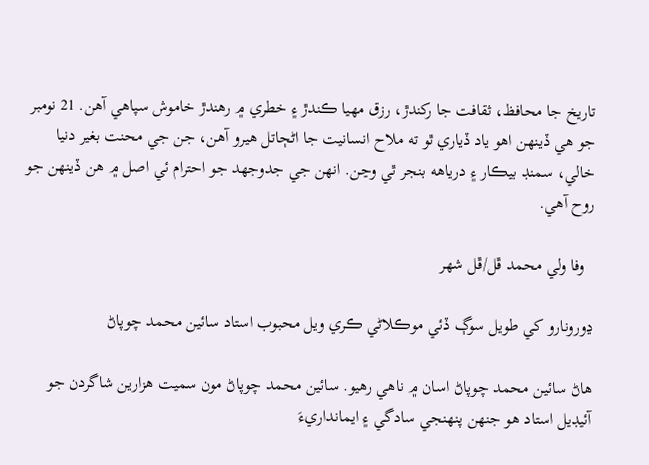تاريخ جا محافظ، ثقافت جا رکندڙ، رزق مهيا ڪندڙ ۽ خطري ۾ رهندڙ خاموش سپاهي آهن. 21 نومبر جو هي ڏينهن اهو ياد ڏياري ٿو ته ملاح انسانيت جا اڻڄاتل هيرو آهن، جن جي محنت بغير دنيا خالي، سمنڊ بيڪار ۽ درياهه بنجر ٿي وڃن. انهن جي جدوجهد جو احترام ئي اصل ۾ هن ڏينهن جو روح آهي.

  وفا ولي محمد ڦل/ڦل شهر

ڍورونارو کي طويل سوڳ ڏئي موڪلاڻي ڪري ويل محبوب استاد سائين محمد چوپاڻ

هاڻ سائين محمد چوپاڻ اسان ۾ ناھي رھيو. سائين محمد چوپاڻ مون سميت ھزارين شاگردن جو آئيڊيل استاد ھو جنھن پنھنجي سادگي ۽ ايمانداريءَ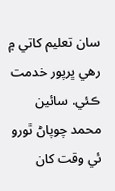سان تعليم کاتي ۾ رھي ڀرپور خدمت ڪئي. سائين محمد چوپاڻ ٿورو ئي وقت کان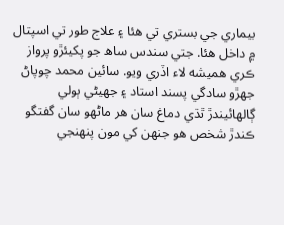بيماري جي بستري تي ھئا ۽ علاج طور تي اسپتال ۾ داخل ھئا. جتي سندس ساھ جو پکيئڙو پرواز ڪري ھميشه لاء اڏري ويو. سائين محمد چوپاڻ جھڙو سادگي پسند استاد ۽ جھيڻي ٻولي ڳالھائيندڙ ٿڌي دماغ سان ھر ماڻھو سان گفتگو ڪندڙ شخص ھو جنھن کي مون پنھنجي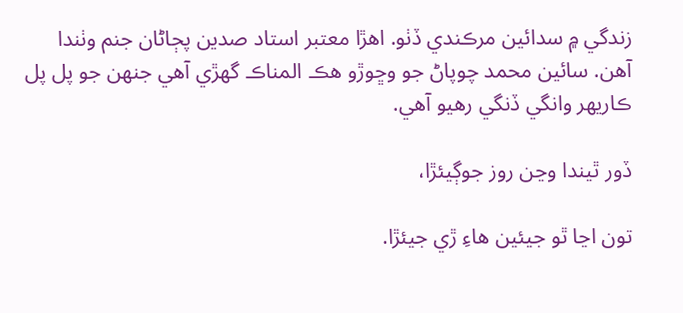زندگي ۾ سدائين مرڪندي ڏٺو. اھڙا معتبر استاد صدين پڄاڻان جنم وٺندا آھن. سائين محمد چوپاڻ جو وڇوڙو ھڪ المناڪ گھڙي آھي جنھن جو پل پل ڪاريھر وانگي ڏنگي رھيو آھي.

ڏور ٿيندا وڃن روز جوڳيئڙا،

تون اڃا ٿو جيئين ھاءِ ڙي جيئڙا.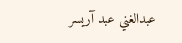عبدالغني عبد آريسر